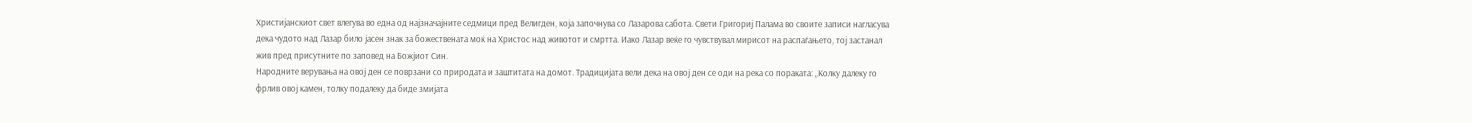Христијанскиот свет влегува во една од најзначајните седмици пред Велигден, која започнува со Лазарова сабота. Свети Григориј Палама во своите записи нагласува дека чудото над Лазар било јасен знак за божествената моќ на Христос над животот и смртта. Иако Лазар веќе го чувствувал мирисот на распаѓањето, тој застанал жив пред присутните по заповед на Божјиот Син.
Народните верувања на овој ден се поврзани со природата и заштитата на домот. Традицијата вели дека на овој ден се оди на река со пораката: „Колку далеку го фрлив овој камен, толку подалеку да биде змијата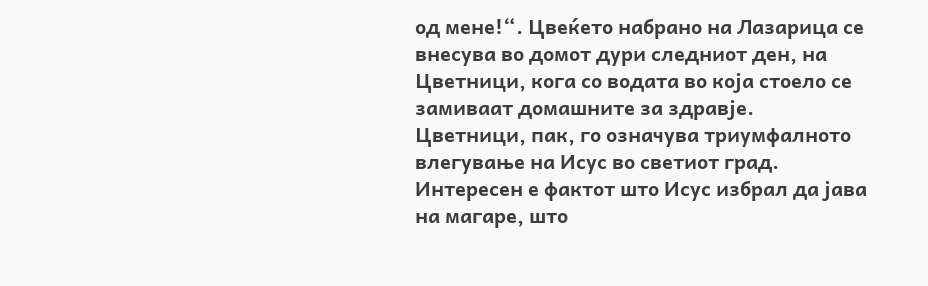од мене!“. Цвеќето набрано на Лазарица се внесува во домот дури следниот ден, на Цветници, кога со водата во која стоело се замиваат домашните за здравје.
Цветници, пак, го означува триумфалното влегување на Исус во светиот град. Интересен е фактот што Исус избрал да јава на магаре, што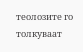теолозите го толкуваат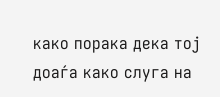како порака дека тој доаѓа како слуга на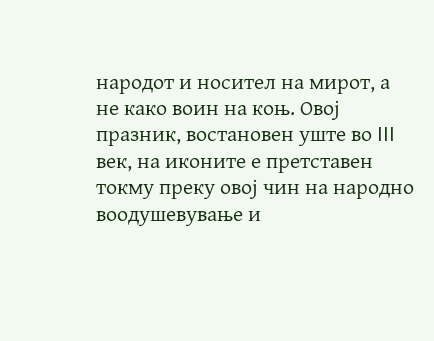народот и носител на мирот, а не како воин на коњ. Овој празник, востановен уште во III век, на иконите е претставен токму преку овој чин на народно воодушевување и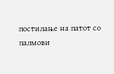постилање на патот со палмови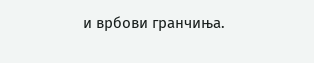и врбови гранчиња.